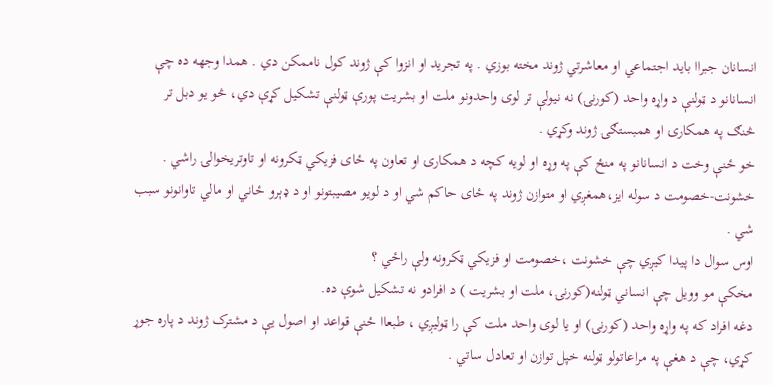انسانان جبراا بايد اجتماعي او معاشرتي ژوند مخته بوزي . په تجرید او انزوا کې ژوند کول ناممکن دي . همدا وجهه ده چې انسانانو د ټولنې د واړه واحد (کورنۍ) نه نيولې تر لوی واحدونو ملت او بشريت پورې ټولنې تشکيل کړې دي، څو يو دبل تر څنګ په همکارۍ او همبستګۍ ژوند وکړي .
خو ځنې وخت د انسانانو په منځ کې په وړه او لويه کچه د همکارۍ او تعاون په ځای فزيکي ټکرونه او تاوتریخوالۍ راشي . خشونت-خصومت د سوله ايز،همغږي او متوازن ژوند په ځای حاکم شي او د لويو مصیبتونو او د ډېرو ځاني او مالي تاوانونو سبب شي .
اوس سوال دا پيدا کيږي چې خشونت ،خصومت او فزيکي ټکرونه ولې راځي ؟
مخکې مو وويل چې انساني ټولنه(کورنۍ، ملت او بشريت ) د افرادو نه تشکيل شوې ده.
دغه افراد که په واړه واحد (کورنۍ) او يا لوی واحد ملت کې را ټوليږي ، طبعاا ځنې قواعد او اصول يې د مشترک ژوند د پاره جوړ کړي، چې د هغې په مراعاتولو ټولنه خپل توازن او تعادل ساتي .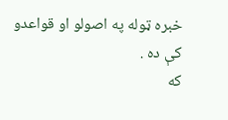خبره ټوله په اصولو او قواعدو کې ده .
که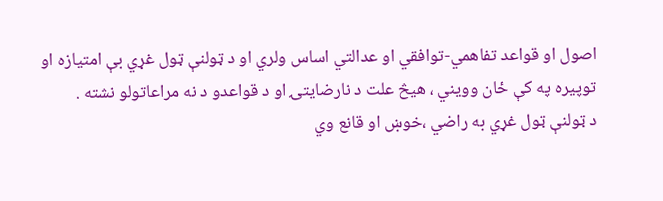اصول او قواعد تفاهمي-توافقي او عدالتي اساس ولري او د ټولنې ټول غړي بې امتيازه او توپيره په کې ځان وويني ، هيڅ علت د نارضايتۍ او د قواعدو د نه مراعاتولو نشته .
د ټولنې ټول غړي به راضي ،خوښ او قانع وي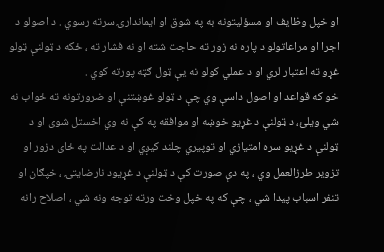او خپل وظايف او مسؤليتونه به په شوق او ايماندارۍ سرته رسوي . د اصولو د اجرا او مراعاتولو د پاره نه زور ته حاجت شته او نه فشار ته ، ځکه د ټولنې ټولو غړو ته اعتبار لري او د عملي کولو نه يې ټول ګټه پورته کوي .
خو که قواعد او اصول داسې وي چې د ټولو غوښتنې او ضرورتونه ته ځواب نه شي ويلئ، د ټولنې د غړيو خوښه او موافقه په کې نه وي اخستل شوی او د ټولنې د غړيو سره امتيازي او توپيري چلند کيږي او د عدالت په ځای دزور او تزوير طرزالعمل وي ، په دې صورت کې د ټولنې د غړيود نارضايتۍ ، خپګان او تنفر اسباب پيدا شي ، چې که په خپل وخت ورته توجه ونه شي ، اصلاح رانه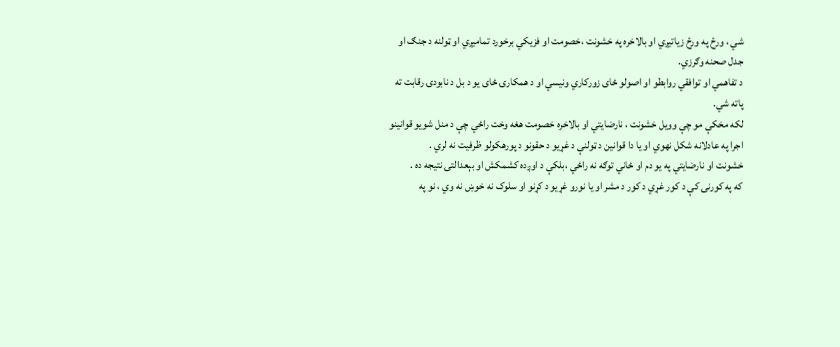شي ، ورځ په ورځ زياتيږي او بالاخره په خشونت ،خصومت او فزيکي برخورد تماميږي او ټولنه د جنګ او جدل صحنه وګرزي.
د تفاهمي او توافقي روابطو او اصولو ځای زورکاري ونيسي او د همکارۍ ځای يو د بل د نابودۍ رقابت ته پاته شي.
لکه مخکې مو چې وويل خشونت ، نارضايتي او بالاخره خصومت هغه وخت راځي چې د منل شويو قوانينو اجرا په عادلانه شکل نهوي او يا دا قوانين د ټولنې د غړيو د حقونو د پورهکولو ظرفيت نه لري .
خشونت او نارضايتي په يو دم او ځاني توګه نه راځي ،بلکې د اوږده کشمکش او بېعدالتۍ نتيجه ده .
که په کورنۍ کې د کور غړي د کور د مشر او يا نورو غړيو د کړنو او سلوک نه خوښ نه وي ، نو په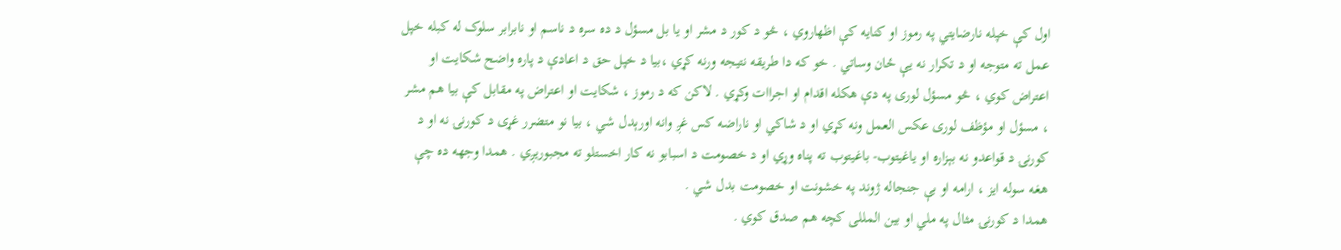اول کې خپله نارضايتي په رموز او کنايه کې اظهاروي ، څو د کور د مشر او يا بل مسؤل د ده سره د ناسم او نابرابر سلوک له کبله خپل عمل ته متوجه او د تکرار نه يې ځان وساتي . خو که دا طريقه نتيجه ورنه کړي ،بيا د خپل حق د اعادې د پاره واضح شکايت او اعتراض کوي ، څو مسؤل لوری په دې هکله اقدام او اجراات وکړي . لاکن که د رموز ، شکايت او اعتراض په مقابل کې بيا هم مشر ، مسؤل او مؤظف لوری عکس العمل ونه کړي او د شاکي او ناراضه کس غږ وانه اورېدل شي ، بيا نو متضرر غړی د کورنۍ نه او د کورنۍ د قواعدو نه بېزاره او ياغيتوب- باغيتوب ته پناه وړي او د خصومت د اسبابو نه کار اخستلو ته مجبوريږي . همدا وجهه ده چې هغه سوله ايز ، ارامه او بې جنجاله ژوند په خشونت او خصومت بدل شي .
همدا د کورنۍ مثال په ملي او بين المللی کچه هم صدق کوي .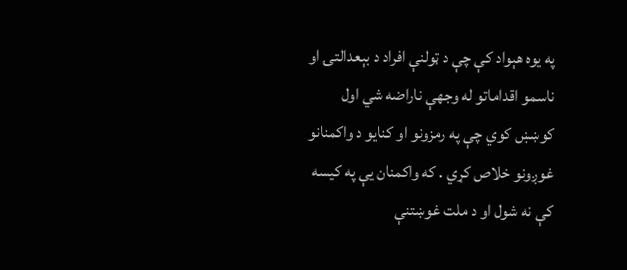په يوه هېواد کې چې د ټولنې افراد د بېعدالتۍ او ناسمو اقداماتو له وجهې ناراضه شي اول کوښښ کوي چې په رمزونو او کنايو د واکمنانو غوږونو خلاص کړي . که واکمنان يې په کيسه کې نه شول او د ملت غوښتنې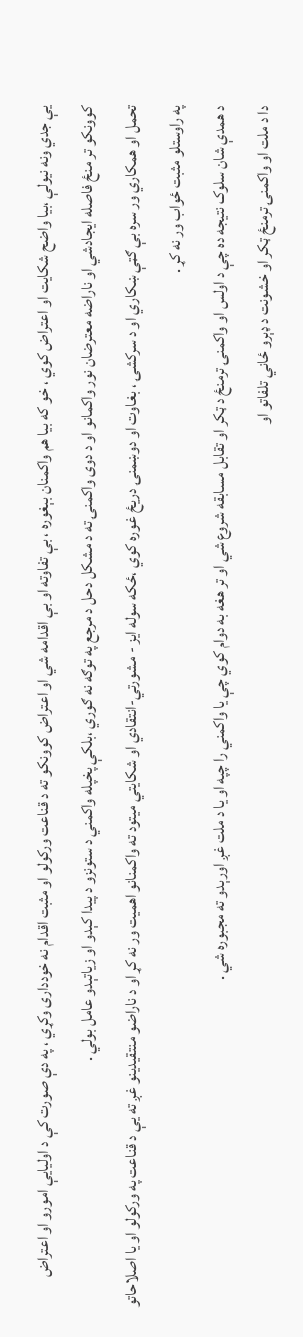يې جدي ونه نيولې ،بيا واضح شکايت او اعتراض کوي ، خو که بيا هم واکمنان بېغوره ، بې تفاوته او بې اقدامه شي او اعتراض کوونکو ته د قناعت ورکولو او مثبت اقدام نه خودداری وکړي ، په دې صورت کې د اوليايې امورو او اعتراض کوونکو تر منځ فاصله ايجادشي او ناراضه معترضان نور واکمانو او د دوی واکمنۍ ته د مشکل دحل د مرجع په توګه نه ګوري ،بلکې پخپله واکمني د ستونزو د پيدا کېدو او زياتېدو عامل بولي .
تحمل او همکاري ور سره بې ګټې ښکاري او د سرکشۍ ، بغاوت او دوښمنۍ دريځ غوره کوي ،ځکه سوله ايز - مشورتي-انتقادي او شکايتي ميتود ته واکمنانو اهميت ور نه کړ او د ناراضو منتقيدينو غږ ته يې د قناعت په ورکولو او يا اصلاحاتو په راوستلو مثبت ځواب ور نه کړ .
د همدې شان سلوک نتيجه ده چې د اولس او واکمنۍ ترمنځ د ټکر او تقابل مسابقه شروع شي او تر هغه به دوام کوي چې يا واکمني را چپه او يا د ملت غږ اورېدو ته مجبوره شي .
دا د ملت او واکمنۍ ترمنځ ټکر او خشونت د ډېرو ځاني تلفاتو او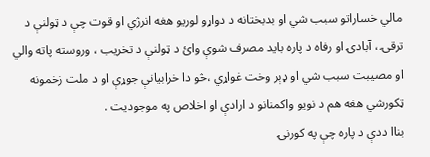مالي خساراتو سبب شي او بدبختانه د دواړو لوريو هغه انرژي او قوت چې د ټولنې د ترقۍ ، آبادۍ او رفاه د پاره بايد مصرف شوې وائ د ټولنې د تخريب ، وروسته پاته والي او مصيبت سبب شي او ډېر وخت غواړي ،څو دا خرابيانې جوړې او د ملت زخمونه ټکورشي هغه هم د نويو واکمنانو د ارادې او اخلاص په موجوديت .
بناا ددې د پاره چې په کورنۍ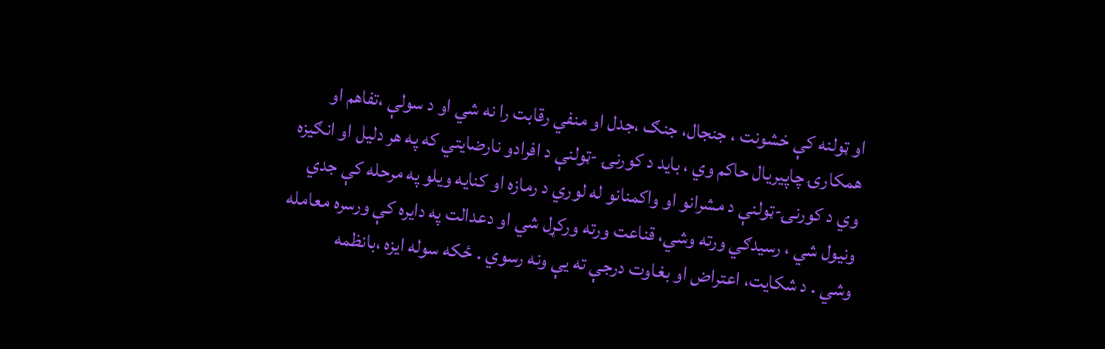او ټولنه کې خشونت ، جنجال، جنګ ،جدل او منفي رقابت را نه شي او د سولې ،تفاهم او همکارۍ چاپيريال حاکم وي ، بايد د کورنۍ -ټولنې د افرادو نارضايتي که په هر دليل او انګيزه وي د کورنۍ-ټولنې د مشرانو او واکمنانو له لوري د رمازه او کنايه ويلو په مرحله کې جدي ونيول شي ، رسيدګي ورته وشي، قناعت ورته ورکړل شي او دعدالت په دايره کې ورسره معامله وشي . د شکايت، اعتراض او بغاوت درجې ته يې ونه رسوي . ځکه سوله ایزه ،بانظمه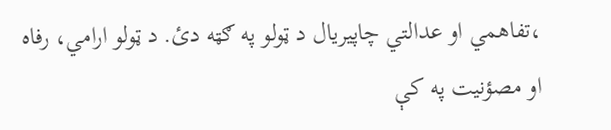،تفاهمي او عدالتي چاپيريال د ټولو په ګټه دئ. د ټولو ارامي، رفاه او مصؤنيت په کې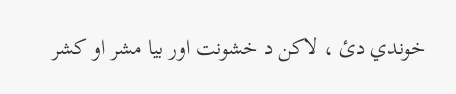خوندي دئ ، لاکن د خشونت اور بيا مشر او کشر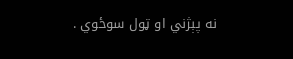نه پېژني او ټول سوځوي .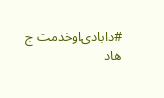#دابادۍاوخدمت ج هاد